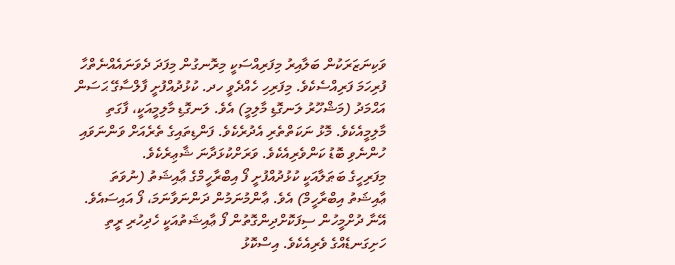ވަކިނަޒަރަކުން ބަލާއިރު މިފަރިއްސަކީ މިރޮނގުން މިފަދަ ދެވަނައެއްނެތްހާ ފުރިހަމަ ފަރިއްސެކެވެ. މިފަރިހި ހެއްދެވީ ހދ. ކުޅުދުއްފުށީ ފާލްސާގޭ ޙަސަން އަޙްމަދު (މަޝްހޫރު ލަނގޮޑި މާލިމީ) އެވެ. ލަނގޮޑި މާލިމީއަކީ، ފާގަތި މާލިމީއެކެވެ. މޮޅު ނަކަތްތެރި އެދުރެކެވެ. ފަންޑިތައިގެ ތެރެއަށް ވަންނަވައި ހުންނެވި ބޮޑު ކަންވެރިއެކެވެ. ވަރަށްކުޅަދާނަ ޝާޢިރެކެވެ.
މިފަރިހީގެ ބަޠަލާއަކީ ކުޅުދުއްފުށީ ފޯ އިބްރާހީމްގެ ޢާއިޝަތު (ނުވަތަ ޢާއިޝަތު އިބްރާހީމް) އެވެ. ޢާންމުނަމުން ދަންނަވާނަމަ، ފޯ އައިސައެވެ. އޭނާ ދުށްމީހުން ސިފަކޮށްދިންގޮތުން ފޯ ޢާއިޝަތުއަކީ ހެދިހުރި ރީތި ހަށިގަނޑެއްގެ ވެރިއެކެވެ. އިސްކޮޅު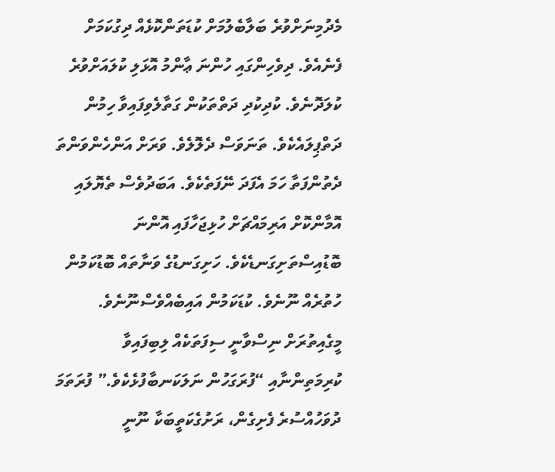މެދުމިނަށްވުރެ ބަލާބެލުމަށް ކުޑަތަންކޮޅެއް ދިގުކަމަށް ފެނެއެވެ. ދިވެހިންގައި ހުންނަ ޢާންމު އޮޅަލި ކުލައަށްވުރެ ކުލަދޮނެވެ. ކުދިކުދި ދަތްތަކުން ގަތާލެވިފައިވާ ހިމުން ދަތްޕިލައެކެވެ. ތަނަވަސް ދެލޮލެވެ. ވަރަށް އަންހެންވަންތަ ދެތުންފަތާ ހަމަ އެފަދަ ނޭފަތެކެވެ. އަބަދުވެސް ތެޔޮލައި އޮމާންކޮށް އަރިމައްޗަށް ހުޅިޖަހާފައި އޮންނަ ބޮޑުއިސްތަށިގަނޑެކެވެ. ހަށިގަނޑުގެ ވަނާތައް ބޮޑުކަމުން ހުތުރެއް ނޫނެވެ. ކުޑަކަމުން އައިބެއްވެސްނޫނެވެ.
މީގެއިތުރަށް ނިސްވާނީ ސިފަތަކެއް ލިބިފައިވާ ކުރިމަތިންނާއި “ފުރަގަހުން ނަލަކަނބާފުޅެކެވެ.” ފުރަތަމަ ދުވަހުއްސުރެ ފެށިގެން، ރަށުގެކަތީބަކާ ނޫނީ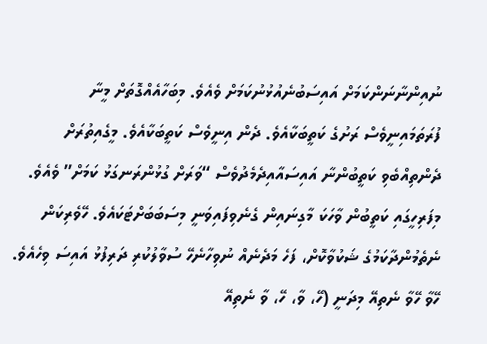ނުއިންނާނަންކަމަށް އައިސަބުނެއުޅުނުކަމަށް ވެއެވެ. މިބަހާއެއްގޮތަށް މީނާ ފުރަތަމައިނީވެސް ރަށުގެ ކަތީބަކާއެވެ. ދެން އިނީވެސް ކަތީބަކާއެވެ. މީގެއިތުރަށް ދެންތިއްބެވި ކަތީބުންނާ އައިސައާއިދެމެދުވެސް “ވަރަށް ގުޅުންރަނގަޅު ކަމަށް” ވެއެވެ. މިފަރިހީގައި ކަތީބުން ވާހަކަ މާގިނައިން ގެނެވިފައިވަނީ މިސަބަބަށްޓަކައެވެ. ހޭވެރިކަން ނެތެމުންދާކަމުގެ ޝަކުވާކޮށް، ފަހެ މަދެނެއް ނުވިހާނެހޭ ސުވާލުކުރި ދަރިފުޅު އައިސަ ވިހެއެވެ.
ހޭވާ ހޭވާ ނެތިއޭ މިދަނީ (ހޭ، ވާ، ހޭ، ވާ ނެތިއޭ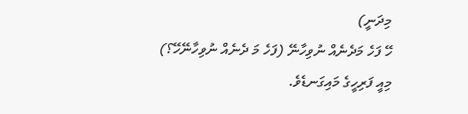މިދަނީ)
ހޭ ފަހެ މަދެނެއް ނުވިހާނޭ (ފަހެ މަ ދެނެއް ނުވިހާނޭހޭ؟)
މިއީ ފަރިހީގެ މައިގަނޑެވެ.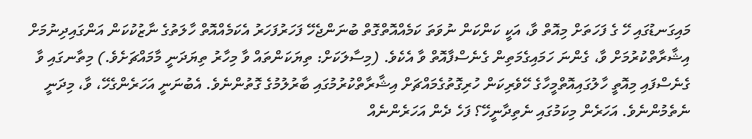މައިގަނޑުގައި ހޭ ގެ ފަހަތަށް މިއޮތް ވާ، އަކީ ކަންކަން ނުވަތަ ކަމެއްއޮތްގޮތް ބުނަންޖެހޭ ފަހަރުފަހަރު އެކަމެއްއޮތް ހާލަތުގެ ނާޒުކުކަން އަންގައިދިނުމަށް އިޝާރާތްކުރުމަށް ވާ، ގެންނަ ހަމައިގެމަތިން ގެނެސްފާއޮތް ވާ އެކެވެ. (މިސާލަކަށް: ތިޔަކަންތައް ވާ މިހާރު ތިޔަދަނީ މާމައްޗަށެވެ.) މިތާނގައި ވާ ގެނެސްފައި މިއޮތީ ހާލުގައިއޮތްމީހާގެ ހޭވެރިކަން ހުރިގޮތުގެމައްޗަށް އިޝާރާތްކުރުމުގައި ބާރުލުމުގެ ގޮތުންނެވެ. އެބުނަނީ އަހަރެންގެހޭ، ވާ، މިދަނީ ނެތެމުންނެވެ. އަހަރެން މިކަމުގައި ނެތިދާނީހޭ؟ ފަހެ ދެން އަހަރެންނެއް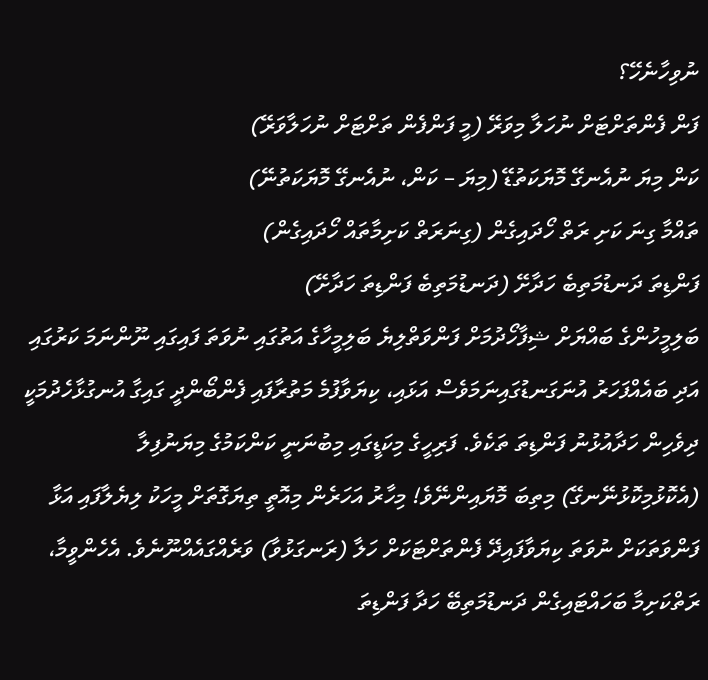ނުވިހާނެހޭ؟
ފަން ފެންތަށްޓަށް ނުހަލާ މިވަރޭ (މީ ފަންފެން ތަށްޓަށް ނުހަލާވަރޭ)
ކަން މިޔަ ނުއެނގޭ މޮޔަކަތުޑޭ (މިޔަ – ކަން، ނުއެނގޭ މޮޔަކަތުނޭ)
ތައްމާ ގިނަ ކަށި ރަތް ހޯދައިގެން (ގިނަރަތް ކަށިމާތައް ހޯދައިގެން)
ފަންޑިތަ ދަނޑުމަތިބެ ހަދާށޭ (ދަނޑުމަތިބެ ފަންޑިތަ ހަދާށޭ)
ބަލިމީހުންގެ ބައްޔަށް ޝިފާހޯދުމަށް ފަންވަތްލިޔެ ބަލިމީހާގެ އަތުގައި ނުވަތަ ފައިގައި ނޫންނަމަ ކަރުގައި އަދި ބައެއްފަހަރު އުނަގަނޑުގައިނަމަވެސް އަޅައި، ކިޔަވާފުމެ މަތުރާފައި ފެންބޯންދީ ގައިގާ އުނގުޅާހެދުމަކީ ދިވެހިން ހަދާއުޅުނު ފަންޑިތަ ތަކެވެ. ފަރިހީގެ މިކަޑީގައި މިބުނަނީ ކަންކަމުގެ މިޔަނުފިލާ (އެކޮޅުމިކޮޅުނޭނގޭ) މިތިބަ މޮޔައިންނޭވެ! މިހާރު އަހަރެން މިއޮތީ ތިޔަގޮތަށް މީހަކު ލިޔެލާފައި އަޅާ ފަންވަތަކަށް ނުވަތަ ކިޔަވާފައިދޭ ފެންތަށްޓަކަށް ހަލާ (ރަނގަޅުވާ) ވަރެއްގައެއްނޫނެވެ. އެހެންވީމާ، ރަތްކަށިމާ ބަހައްޓައިގެން ދަނޑުމަތިބޭ ހަދާ ފަންޑިތަ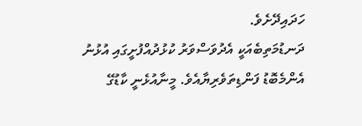ހަދައިދޭށެވެ.
ދަނޑުމަތިބެއަކީ އެދުވަސްވަރު ކުޅުދުއްފުށީގައި އުޅުނު އެންމެބޮޑު ފަންޑިތަވެރިޔާއެވެ. މީނާއުޅެނީ ކާޑުގޭ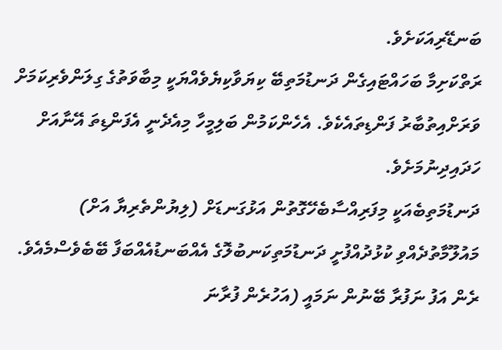ބަނޑޭރިއަކަށެވެ.
ރަތްކަށިމާ ބަހައްޓައިގެން ދަނޑުމަތިބޭ ކިޔަވާކިޔެވެއްޔަކީ މިބާވަތުގެ ގިލަންވެރިކަމަށް ވަރަށްއިތުބާރު ފަންޑިތައެކެވެ. އެހެންކަމުން ބަލިމީހާ މިއެދެނީ އެފަންޑިތަ އޭނާއަށް ހަދައިދިނުމަށެވެ.
ދަނޑުމަތިބެއަކީ މިފަރިއްސާބެހޭގޮތުން އަޅުގަނޑަށް (ލިޔުންތެރިޔާ އަށް) މައުލޫމާތުދެއްވި ކުޅުދުއްފުށީ ދަނޑުމަތިކަނބުލޮގެ އެއްބަނޑުއެއްބަފާ ބޭބެވެސްމެއެވެ.
ރެން އަފު ނަފުރާ ބޭނުން ނަމައީ (އަހުރެން ފުރާނަ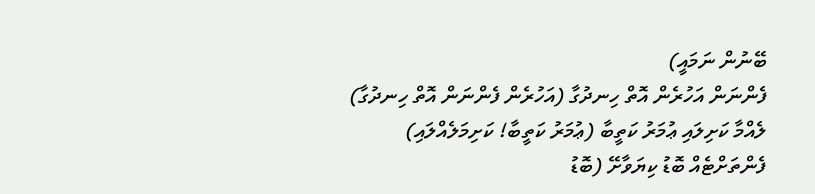ބޭނުން ނަމައީ)
ފެންނަން އަހުރެން އޮތް ހިނދުގާ (އަހުރެން ފެންނަން އޮތް ހިނދުގާ)
ލެއްމާ ކަށިލައި ޢުމަރު ކަތީބާ (ޢުމަރު ކަތީބާ! ކަށިމަލެއްލައި)
ފެންތަށްޓެއް ބޮޑު ކިޔަވާށޭ (ބޮޑު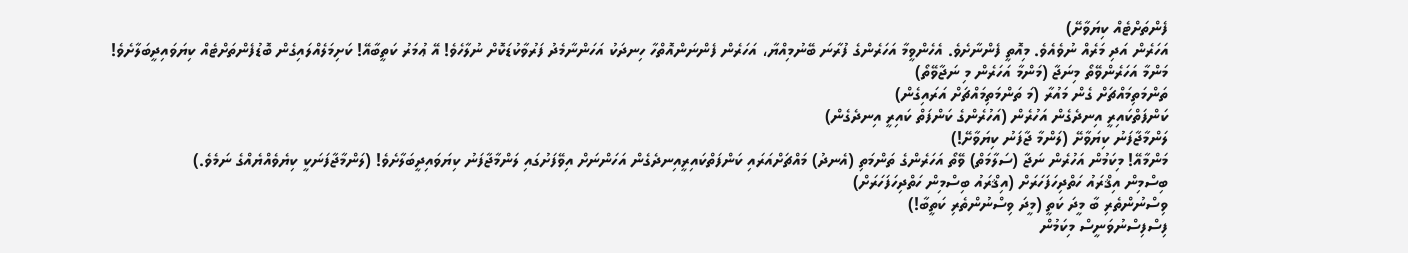ފެންތަށްޓެއް ކިޔަވާށޭ)
އަހަރެން އަދި މަރެއް ނުވެއެވެ. މިއޮތީ ފެންނާށެވެ. އެހެންވީމާ އަހަރެންގެ ފުރާނަ ބޭނުމިއްޔާ، އަހަރެން ފެންނަންއޮތްހާ ހިނދަކު އަހަންނާމެދު ފަރުވާކުޑަކޮށް ނުލާހެވެ! އޭ ޢުމަރު ކަތީބާއޭ! ކަށިމަލެއްލައިގެން ބޮޑުފެންތަށްޓެއް ކިޔަވައިދީބަލާށެވެ!
މަންމާ އަހަރެންވޭތޯ މިނަޖާ (މަންމާ އަހަރެން މި ނަޖާވޭތޯ)
ތަންމަތިމައްޗަށް ގެން މައުރާ (މަ ތަންމަތިމައްޗަށް އަރައިގެން)
ކަންފަތްކައިރީ އިނދެގެން އަހުރެން (އަހުރެންގެ ކަންފަތް ކައިރީ އިނދެގެން)
ލަންމާޖާފަނު ކިޔަވާށޭ (ލަންމާ ޖާފަނު ކިޔަވާށޭ!)
މަންމާއޭ! މިކަމުން އަހުރެން ނަޖާ (ސަލާމަތް) ވޭތޯ އަހަރެންގެ ތަންމަތި (އެނދު) މައްޗަށްއަރައި ކަންފަތްކައިރީއިނދެގެން އަހަންނަށް އިވޭފަށުގައި ލަންމާޖާފަނު ކިޔަވައިދީބަލާށެވެ! (ލަންމާޖާފަނަކީ ކިޔެވެއްޔެއްގެ ނަމެވެ.)
ބިސްމިން އިޤްރައު ހަތްދިހަފަހަރަށް (އިޤްރައު ބިސްމިން ހަތްދިހަފަހަރަށް)
ވިސްނުންތެރި ބާ މީދަ ކަތީ (މީދަ ވިސްނުންތެރި ކަތީބާ!)
ފިސްފިސްނުވަނީސް މިކަމުން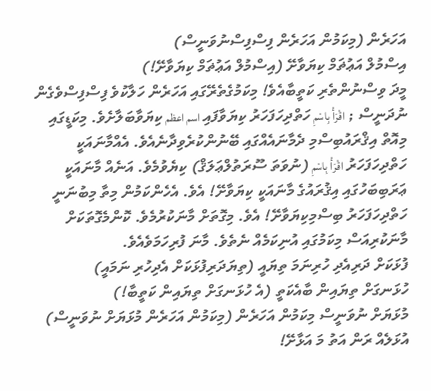އަހަރެން (މިކަމުން އަހަރެން ފިސްފިސްނުވަނީސް)
އިސްމުލް އަޢުޡަމް ކިޔަވާށޭ (އިސްމުލް އަޢުޡަމް ކިޔަވާށޭ!)
މީދަ ވިސްނުންތެރި ކަތީބާއެވެ! މިކަމުގެތެރޭގައި އަހަރެން ހަލާކުވެ ފިސްފިސްވެގެން ނުދަނީސް ; اقْرَأْ بِاسْمِ ހަތްދިހަފަހަރު ކިޔަވާފައި اسم اعظم ކިޔަވާބަލާށެވެ. މިކަޑީގައި މިއޮތް އިޤްރައުބިސްމި ދެމާނައެއްގައި ބޭނުންކުރެވިދާނެއެވެ. އެއްމާނައަކީ ހަތްދިހަފަހަރު اقْرَأْ بِاسْمِ (ނުވަތަ ސޫރަތުލްޢަލަޤް) ކިޔެވުމެވެ. އަނެއް މާނައަކީ ޢަރަބިބަހުގައި އިޤުރައުގެ މާނައަކީ ކިޔަވާށޭ! އެވެ. އެހެންކަމުން މިތާ މިބުނަނީ ހަތްދިހަފަހަރު ބިސްމިކިޔަވާށޭ! އެވެ. މިގޮތަށް މާނަކުރުމެވެ. ކޮންމެގޮތަކަށް މާނަކުރިއަސް މިކަމުގައި އުނިކަމެއް ނެތެވެ. މާނަ ފުރިހަމަވެއެވެ.
ފުޅަކަށް ދަރިއެދި ހުރިނަމަ ތިޔައީ (ތިޔަދަރިފުޅަކަށް އެދިހުރި ނަމައީ)
ހުޅަނގަށް ތިޔައިން ބާއެކަތީ (އެ ހުޅަނގަށް ތިޔައިން ކަތީބާ!)
މުޅަޔަށް ނުވަނީސް މިކަމުން އަހަރެން (މިކަމުން އަހަރެން މުޅަޔަށް ނުވަނީސް)
އުޅަލެއް ރަން އަތު މަ އަޅާށޭ!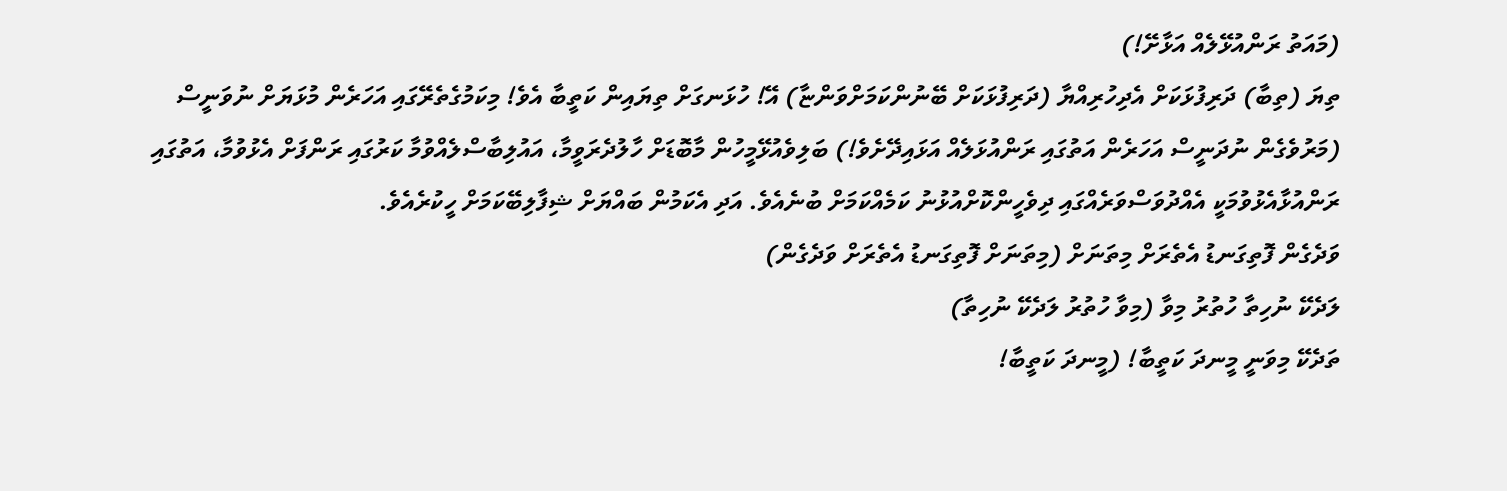(މައަތު ރަންއުޅޭލެއް އަޅާށޭ!)
ތިޔަ (ތިބާ) ދަރިފުޅަކަށް އެދިހުރިއްޔާ (ދަރިފުޅަކަށް ބޭނުންކަމަށްވަންޏާ) އޭ! ހުޅަނގަށް ތިޔައިން ކަތީބާ އެވެ! މިކަމުގެތެރޭގައި އަހަރެން މުޅަޔަށް ނުވަނީސް (މަރުވެގެން ނުދަނީސް އަހަރެން އަތުގައި ރަންއުޅަލެއް އަޅައިދޭށެވެ!) ބަލިވެއުޅޭމީހުން މާބޮޑަށް ހާލުދެރަވީމާ، އައުލިބާސްލެއްވުމާ ކަރުގައި ރަންފަށް އެޅުވުމާ، އަތުގައި ރަންއުޅާއެޅުވުމަކީ އެއްދުވަސްވަރެއްގައި ދިވެހީންކޮށްއުޅުނު ކަމެއްކަމަށް ބުނެއެވެ. އަދި އެކަމުން ބައްޔަށް ޝިފާލިބޭކަމަށް ހީކުރެއެވެ.
ވަދެގެން ފޮތިގަނޑު އެތެރަށް މިތަނަށް (މިތަނަށް ފޮތިގަނޑު އެތެރަށް ވަދެގެން)
ލަދެކޭ ނުހިތާ ހުތުރު މިވާ (މިވާ ހުތުރު ލަދެކޭ ނުހިތާ)
ތަދެކޭ މިވަނީ މީނދަ ކަތީބާ! (މީނދަ ކަތީބާ!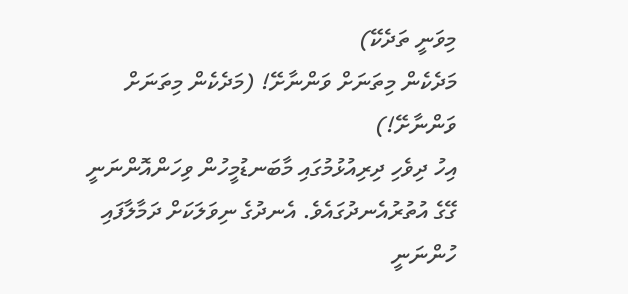މިވަނީ ތަދެކޭ)
މަދެކެން މިތަނަށް ވަންނާށޭ! (މަދެކެން މިތަނަށް ވަންނާށޭ!)
އިހު ދިވެހި ދިރިއުޅުމުގައި މާބަނޑުމީހުން ވިހަންއޮންނަނީ ގޭގެ އުތުރުއެނދުގައެވެ. އެނދުގެ ނިވަލަކަށް ދަމާލާފައި ހުންނަނީ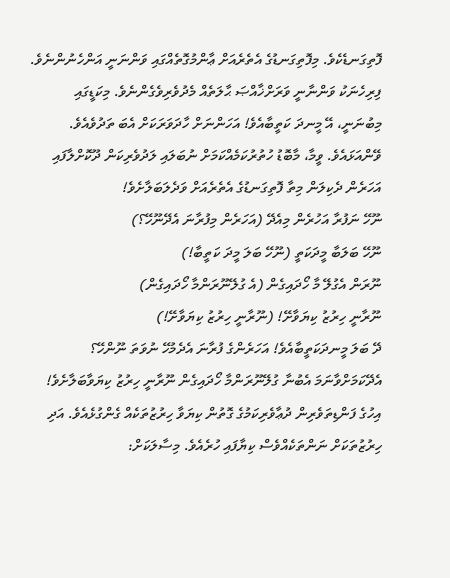ފޮތިގަނޑެކެވެ. މިފޮތިގަނޑުގެ އެތެރެއަށް ޢާންމުގޮތެއްގައި ވަންނަނީ އަންހެނުންނެވެ. ފިރިހެނަކު ވަންނާނީ ވަރަށްޚާއްޞަ ޙާލަތެއް މެދުވެރިވެގެންނެވެ. މިކަޑީގައި މިބުނަނީ، އޭ މީނދަ ކަތީބާއެވެ! އަހަންނަށް ހާދަވަރަކަށް އެބަ ތަދުވެއެވެ. ވޭންއަޅައެވެ. ވީމާ، މާބޮޑު ހުތުރުކަމެއްކަމަށް ނުބަލައި ލަދުވެރިކަން ދޫކޮށްލާފައި އަހަރެން ދެކިލަން މިތާ ފޮތިގަނޑުގެ އެތެރެއަށް ވަދެލަބަލާށެވެ!
ނޫހޭ ނަފުރާ އަހުރެން މިއެދޭ (އަހަރެން މިފުރާނަ އެދޭނޫހޭ؟)
ނޫހޭ ބަލަބާ މީދަކަތީ (ނޫހޭ ބަލަ މީދަ ކަތީބާ!)
ނޫރަން އެގުލޭ މާ ހޯދައިގެން (އެ ގުލޭނޫރަންމާ ހޯދައިގެން)
ނޫރާނީ ހިރުޒު ކިޔަވާށޭ! (ނޫރާނީ ހިރުޒު ކިޔަވާށޭ!)
ދޭ ބަލަ މީނދަކަތީބާއެވެ! އަހަރެންގެ ފުރާނަ އެދެމުހޭ ނުވަތަ ނޫންހޭ؟ އެދޭކަމަށްވާނަމަ އެބުނާ ގުލޭނޫރަންމާ ހޯދައިގެން ނޫރާނީ ހިރުޒު ކިޔަވާބަލާށެވެ!
އިހުގެ ފަންޑިތަވެރިން ދުޢާވެރިކަމުގެ ގޮތުން ކިޔަވާ ހިރުޒުތަކެއް ގެންގުޅެއެވެ. އަދި ހިރުޒުތަކަށް ނަންތަކެއްވެސް ކިޔާފައި ހުރެއެވެ. މިސާލަކަށް: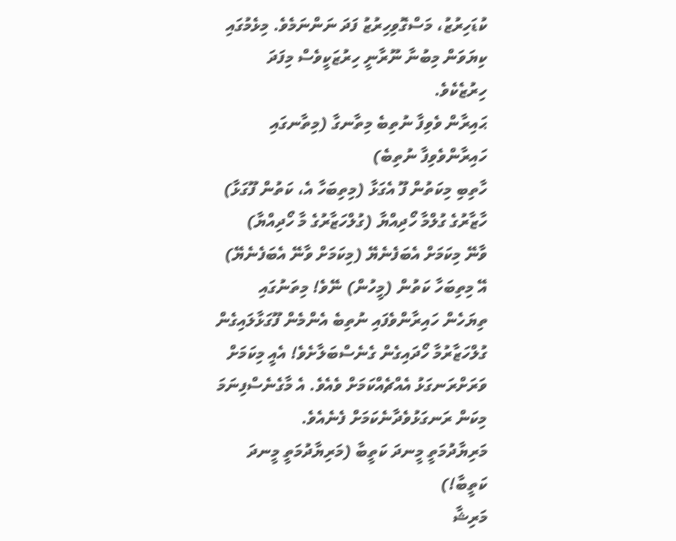ކުޑަހިރުޒު، މަސްގޮވިހިރުޒު ފަދަ ނަންނަމެވެ. މިޅެމުގައި ކިޔަވަން މިބުނާ ނޫރާނީ ހިރުޒަކީވެސް މިފަދަ ހިރުޒެކެވެ.
ޙައިރާން ވެވިފާ ނުތިބެ މިތާނގާ (މިތާނގައި ހައިރާންވެވިފާ ނުތިބެ)
ހާތިބި މިކަތުން ފޫ އެގަޅާ (މިތިބަހާ އެ، ކަތުން ފޫގަޅާ)
ހާޒާރުގެ ގުލްމާ ހޯދިއްޔާ (ގުލްހަޒާރުގެ މާ ހޯދިއްޔާ)
ވާނޭ މިކަމަށް އެބަފެނެޔޭ (މިކަމަށް ވާނޭ އެބަފެނެޔޭ)
އޭ މިތިބަހާ ކަތުން (މީހުން) ނޭވެ! މިތަނުގައި ތިޔަހެން ހައިރާންވެފައި ނުތިބެ އެންމެން ފޫގަޅާލައިގެން ގުލްހަޒާރުމާ ހޯދައިގެން ގެނެސްބަލާށެވެ! އެއީ މިކަމަށް ވަރަށްރަނގަޅު އެއްޗެއްކަމަށް ވެއެވެ. އެ މާގެނެސްފިނަމަ މިކަން ރަނގަޅުވެދާނެކަމަށް ފެނެއެވެ.
މަރިޔާދުމަތީ މީނދަ ކަތީބާ (މަރިޔާދުމަތީ މީނދަ ކަތީބާ!)
މަރިޝާ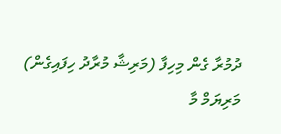ދުމުރާ ގެން މިހިފާ (މަރިޝާ މުރާދު ހިފައިގެން)
މަރިޔަމް މާ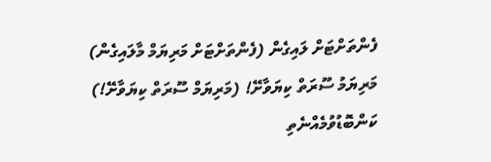ފެންތަށްޓަށް ލައިގެން (ފެންތަށްޓަށް މަރިޔަމް މާލައިގެން)
މަރިޔަމު ސޫރަތް ކިޔަވާށޭ! (މަރިޔަމް ސޫރަތް ކިޔަވާށޭ!)
ކަންބޮޑުވުމެއްނެތި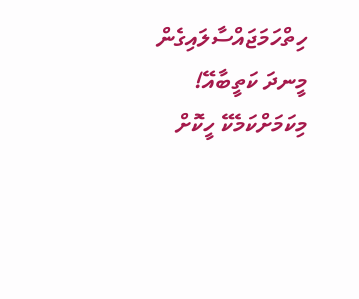ހިތްހަމަޖައްސާލައިގެން މީނދަ ކަތީބާއޭ! މިކަމަށްކަމެކޭ ހީކޮށް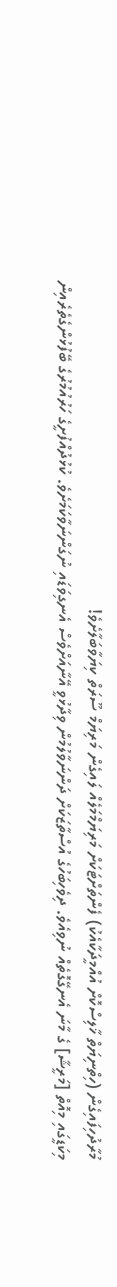މުރާދުހިފައިގެން (ހިތްނިޔަތް ޚާލިސްކޮށް އުއްމީދަކާއެކު) ފެންތަށްޓަކަށް މަރިޔަމްމަލެއް ލައިގެން މަރިޔަމް ސޫރަތް ކިޔަވާބަލާށެވެ!
މިކަޑީގައި މިއޮތް [މަރީޝާ] ގެ މާނަ އެނގޭގޮތެއް ނުވިއެވެ. ދިވެހިބަހުގެ އުސްތާޒަކަށް ދަންނަވާލުމުން ވިދާޅުވީ އޭނާއަށްވެސް އެނގިވަޑައި ނުގަންނަވާކަމަށެވެ. ކުޅުދުއްފުށީގެ ހަރުއުމުރުގެ ބޭފުޅުންގެތެރެއިން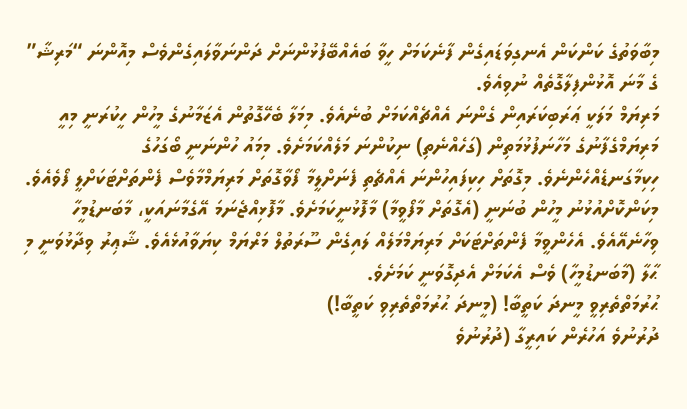މިބާވަތުގެ ކަންކަން އެނގިވަޑައިގެން ފާނެކަމަށް ހީވާ ބައެއްބޭފުޅުންނަށް ދަންނަވާލައިގެންވެސް މިއޮންނަ “މަރިޝާ” ގެ މާނަ އޮޅުންފިލާގޮތެއް ނުވިއެވެ.
މަރިޔަމް މަލަކީ ޢަރަބިކަރައިން ގެންނަ އެއްޗެއްކަމަށް ބުނެއެވެ. މިމަލާ ބެހޭގޮތުން އެޒަމާނުގެ މީހުން ހީކުރަނީ މިއީ މަރިޔަމްގެފާނުގެ މަހާނަފުޅުމަތިން (ގަހެއްނެތި) ނިކުންނަ މަލެއްކަމަށެވެ. މިމައު ހުންނަނީ ބޯގަހުގެ ހިކިމާގަނޑެއްހެންނެވެ. މިގޮތަށް ހިކިފައިހުންނަ އެއްޗެތި ފެނަށްލީމާ ފޯވާގޮތަށް މަރިޔަމްމާވެސް ފެންތަށްޓަކަށްލީ ފޯވެއެވެ. މިކަންކޮށްއުޅުނު މީހުން ބުނަނީ (އެގޮތަށް މާފޯވީމާ) މާފޮޅުނީކަމަށެވެ. މާފޮޅިއްޖެނަމަ އޭގެމާނައަކީ، މާބަނޑުމީހާ ވިހާނެއޭއެވެ. އެހެންވީމާ ފެންތަށްޓަކަށް މަރިޔަމްމަލެއް ލައިގެން ސޫރަތުލް މަރްޔަމް ކިޔަވާއުޅެއެވެ. ޝާޢިރު ވިދާޅުވަނީ މި ޙާލާ (މާބަނޑުމީހާ) ވެސް އެކަމަށް އެދިގޮވަނީ ކަމަށެވެ.
ޙުރުމަތްތެރިވީ މީނދަ ކަތީބާ! (މީނދަ ޙުރުމަތްތެރިވި ކަތީބާ!)
ދުރުނުވެ އަހުރެން ކައިރީގާ (ދުރުނުވެ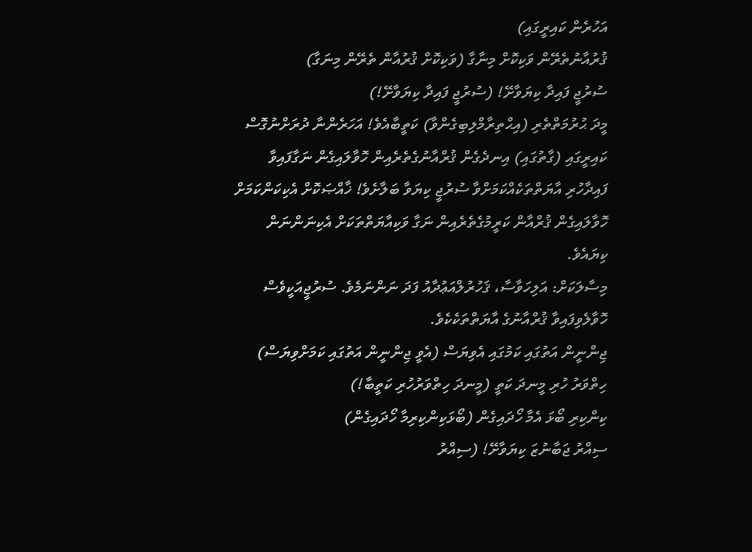އަހުރެން ކައިރީގައި)
ޤުރުއާނުތެރޭން ވަކިކޮށް މިނާގާ (ވަކިކޮށް ޤުރުއާން ތެރޭން މިނަގާ)
ސުރުޖީ ފައިދާ ކިޔަވާށޭ! (ސުރުޖީ ފައިދާ ކިޔަވާށޭ!)
މީދަ ޙުރުމަތްތެރި (އިޙްތިރާމްލިބިގެންވާ) ކަތީބާއެވެ! އަހަރެންނާ ދުރަށްނުގޮސް ކައިރީގައި (ގާތުގައި) އިނދެގެން ޤުރްއާނުގެތެރެއިން ހޮވާލައިގެން ނަގާފައިވާ ފައިދާހުރި އާޔަތްތަކެއްކަމަށްވާ ސުރުޖީ ކިޔަވާ ބަލާށެވެ! ޚާއްޞަކޮށް އެކިކަންކަމަށް ހޮވާލައިގެން ޤުރްއާން ކަރީމުގެތެރެއިން ނަގާ ވަކިއާޔަތްތަކަށް އެކިނަންނަން ކިޔައެވެ.
މިސާލަކަށް: އަލިހަވާސާ، ޤަހުރުލްއަޢުދާއު ފަދަ ނަންނަމެވެ. ސުރުޖީއަކީވެސް ހޮވާލެވިފައިވާ ޤުރްއާނުގެ އާޔަތްތަކެކެވެ.
ޖިންނީން އަތުގައި ކަމުގައި އެވިޔަސް (އެވީ ޖިންނީން އަތުގައި ކަމަށްވިޔަސް)
ހިތްވަރު ހުރި މީނދަ ކަތީ (މީނދަ ހިތްވަރުހުރި ކަތީބާ!)
ކިންކިރި ބޯޅަ އެމާ ހޯދައިގެން (ބޯޅަކިންކިރިމާ ހޯދައިގެން)
ސިއްރު ޖަބާނުޒަ ކިޔަވާށޭ! (ސިއްރު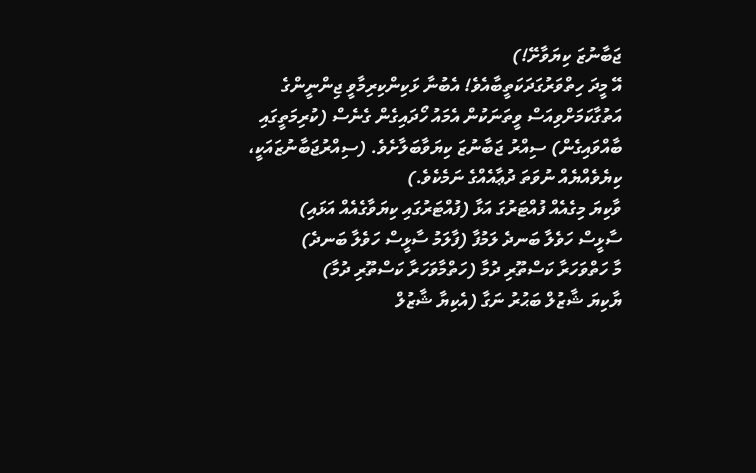ޖަބާނުޒަ ކިޔަވާށޭ!)
އޭ މީދަ ހިތްވަރުގަދަކަތީބާއެވެ! އެބުނާ ޅަކިންކިރިމާވީ ޖިންނީންގެ އަތުގާކަމަށްވިއަސް ވީތަނަކުން އެމައު ހޯދައިގެން ގެނެސް (ކުރިމަތީގައި ބާއްވައިގެން) ސިއްރު ޖަބާނުޒަ ކިޔަވާބަލާށެވެ. (ސިއްރުޖަބާނުޒައަކީ، ކިޔެވެއްޔެއް ނުވަތަ ދުޢާއެއްގެ ނަމެކެވެ.)
ވާކިޔަ މިގެއެއް ފުއްޓަރުގަ އަޅާ (ފުއްޓަރުގައި ކިޔަވާގެއެއް އަޅައި)
ސާޅީސް ހަވެލާ ބަނދެ ލަމުފާ (ފާލަމު ސާޅީސް ހަވެލާ ބަނދެ)
މާ ހަތްވަހަރާ ކަސްތޫރި ދުމާ (ހަތްމާވަހަރާ ކަސްތޫރި ދުމާ)
ޔާކިޔަ ޝާޒުލް ބަޙުރު ނަގާ (އެކިޔާ ޝާޒުލް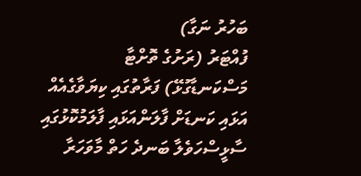ބަހުރު ނަގާ)
ފުއްޓަރު (ރަށުގެ ތޮށްޓާ މަސްކަނޑާގުޅޭ) ފަރާތުގައި ކިޔަވާގެއެއް އަޅައި ކަނޑަށް ފާލަންއަޅައި ފާލަމުކޮޅުގައި ސާޅީސްހަވެލާ ބަނދެ ހަތް މާވަހަރާ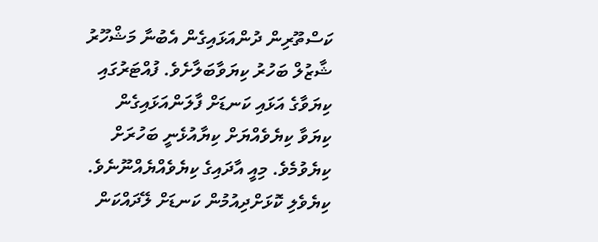ކަސްތޫރިން ދުންއަޅައިގެން އެބުނާ މަޝްހޫރު ޝާޒުލް ބަހުރު ކިޔަވާބަލާށެވެ. ފުއްޓަރުގައި ކިޔަވާގެ އަޅައި ކަނޑަށް ފާލަންއަޅައިގެން ކިޔަވާ ކިޔެވެއްޔަށް ކިޔާއުޅެނީ ބަހުރަށް ކިޔެވުމެވެ. މިއީ އާދައިގެ ކިޔެވެއްޔެއްނޫނެވެ. ކިޔެވެލި ކޮޅަށްދިއުމުން ކަނޑަށް ލޭދައްކަން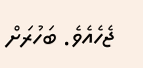ޖެހެއެވެ. ބަހުރަށް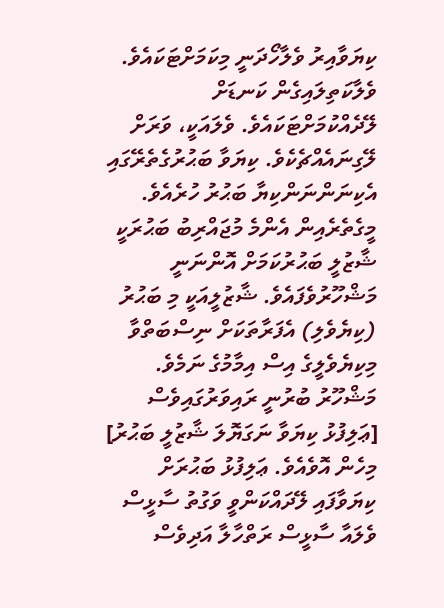ކިޔަވާއިރު ވެލާހޯދަނީ މިކަމަށްޓަކައެވެ. ވެލާކަތިލައިގެން ކަނޑަށް ލޭދެއްކުމަށްޓަކައެވެ. ވެލައަކީ، ވަރަށް ލޭގިނައެއްޗެކެވެ. ކިޔަވާ ބަޙުރުގެތެރޭގައި އެކިނަންނަންކިޔާ ބަޙުރު ހުރެއެވެ. މީގެތެރެއިން އެންމެ މުޖައްރިބު ބަޙުރަކީ ޝާޒުލީ ބަޙުރުކަމަށް އޮންނަނީ މަޝްހޫރުވެފައެވެ. ޝާޒުލީއަކީ މި ބަޙުރު (ކިޔެވެލި) އެފަރާތަކަށް ނިސްބަތްވާ މިކިޔެވެލީގެ އިސް އިމާމުގެ ނަމެވެ. މަޝްހޫރު ބުރުނީ ރައިވަރުގައިވެސް [ޢަލިފުޅު ކިޔަވާ ނަގަޔޮލަ ޝާޒުލީ ބަޙުރު] މިހެން އޮވެއެވެ. ޢަލިފުޅު ބަޙުރަށް ކިޔަވާފައި ލޭދައްކަންވީ ވަގުތު ސާޅީސް ވެލައާ ސާޅީސް ރަތްހާލާ އަދިވެސް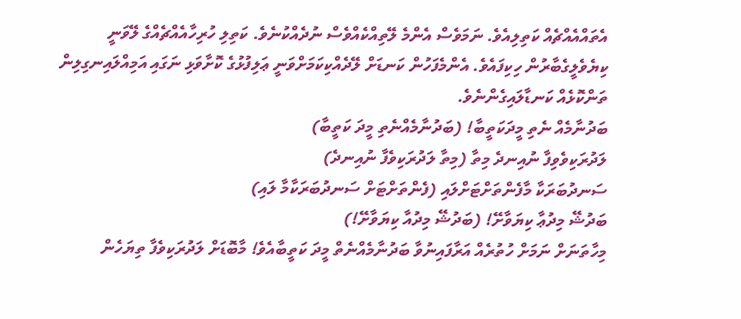އެތައްއެއްޗެއް ކަތިލިއެވެ. ނަމަވެސް އެންމެ ލޭތިއްކެއްވެސް ނުދެއްކުނެވެ. ކަތިލި ހުރިހާއެއްޗެއްގެ ލޭވަނީ ކިޔެވެލީގެބާރުން ހިކިފައެވެ. އެންމެފަހުން ކަނޑަށް ލޭދެއްކިކަމަށްވަނީ ޢަލިފުޅުގެ ކޮށާވަޅި ނަގައި އަމިއްލައިނގިލިން ތަންކޮޅެއް ކަނޑާލައިގެންނެވެ.
ބަދުނާމެއް ނެތި މީދަކަތީބާ! (ބަދުނާމެއްނެތި މީދަ ކަތީބާ)
ލަދުރަކިވެވިފާ ނުއިނދެ މިތާ (މިތާ ލަދުރަކިވެފާ ނުއިނދެ)
ސަނދުބަރަކާ މާފެންތަށްޓަށްލައި (ފެންތަށްޓަށް ސަނދުބަރަކާމާ ލައި)
ބަދުޝޭ މިދުޢާ ކިޔަވާށޭ! (ބަދުޝޭ މިދުއާ ކިޔަވާށޭ!)
މިހާތަނަށް ނަމަށް ހުތުރެއް އަރާފައިނުވާ ބަދުނާމެއްނެތް މީދަ ކަތީބާއެވެ! މާބޮޑަށް ލަދުރަކިވެފާ ތިޔަހެން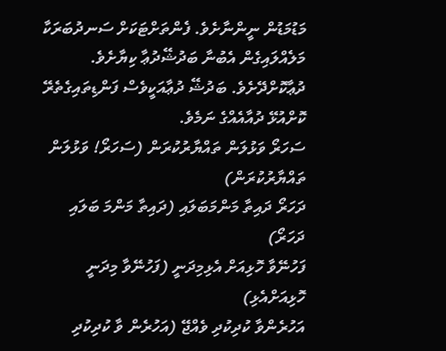މަޑުމަޑުން ނީންނާށެވެ. ފެންތަށްޓަކަށް ސަނދުބަރަކާ މަލެއްލައިގެން އެބުނާ ބަދުޝޭދުޢާ ކިޔާށެވެ. ދުޢާކޮށްދޭށެވެ. ބަދުޝޭ ދުޢާއަކީވެސް ފަންޑިތައިގެތެރޭ ކޮށްއުޅޭ ދުއާއެއްގެ ނަމެވެ.
ސަހަރޯ ވަޅުލަން ތައްޔާރުކުރަން (ސަހަރޯ! ވަޅުލަން ތައްޔާރުކުރަން)
ދަހަރޯ ދައިތާ މަންމަބަލައި (ދައިތާ މަންމަ ބަލައި ދަހަރޯ)
ފަހުނޭވާ ހޮޅިއަށް އެޅިމިދަނީ (ފަހުނޭވާ މިދަނީ ހޮޅިއަށްއެޅި)
އަހުރެންވާ ކުދިކުދި ވެއްޖޭ (އަހުރެން ވާ ކުދިކުދި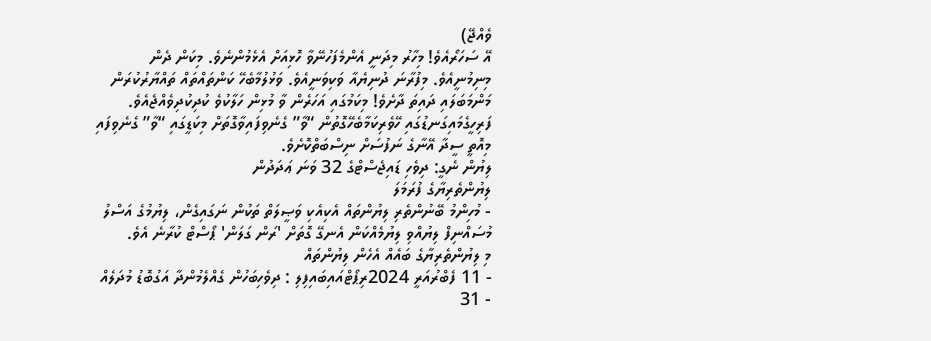ވެއްޖޭ)
އޭ ސަހަރޯއެވެ! މިހާރު މިދަނީ އެންމެފަހުނޭވާ ހޮޅިއަށް އެޅެމުންނެވެ. މިކަން ދެން މިނިމުނީއެވެ. މިފުރާނަ ދުނިޔެއާ ވަކިވަނީއެވެ. ވަޅުލުމާބެހޭ ކަންތައްތައް ތައްޔާރުކުރަން މަންމަބަލައި ދައިތަ ދާށެވެ! މިކަމުގައި އަހަރެން ވާ މުޅިން ހަލާކުވެ ކުދިކުދިވެއްޖެއެވެ. ފަރިހީގެމައިގަނޑުގައި ހޭވެރިކަމާބެހޭގޮތުން “ވާ” ގެނެވިފައިވާގޮތަށް މިކަޑީގައި “ވާ” ގެނެވިފައި މިއޮތީ ސީދާ އޭނާގެ ނަފުސަށް ނިސްބަތްކޮށެވެ.
ލިޔުން ނެގީ: ދިވެހި ޑައިޖެސްޓްގެ 32 ވަނަ ޢަދަދުން
ލިޔުންތެރިޔާގެ ފުރަމަލަ
- މުހިންމު ބޭނުންތެރި ލިޔުންތައް އެކިއެކި ވަޞީލަތް ތަކުން ނަގައިގެން، ލިޔުމުގެ އަސްލު މުސައްނިފް ލިޔުއްވި ލިޔުމެއްކަން އެނގޭ ގޮތަށް 'ރަން ގަލަން' ޕޯސްޓް ކުރާނެ އެވެ.
މި ލިޔުންތެރިޔާގެ ބައެއް އެހެން ލިޔުންތައް
- 11 ފެބްރުއަރީ 2024ރިޕޯޓްއައިބައިފިލި : ދިވެހިބަހުން ގެއްލެމުންދާ އަގުބޮޑު މުދަލެއް
- 31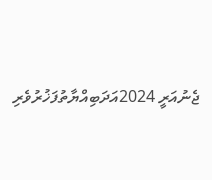ޖެނުއަރީ 2024އަދަބިއްޔާތުފަޚުރުވެރި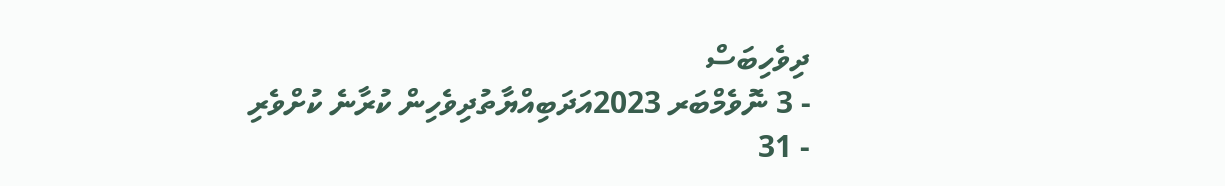ދިވެހިބަސް
- 3 ނޮވެމްބަރ 2023އަދަބިއްޔާތުދިވެހިން ކުރާނެ ކުށްވެރި
- 31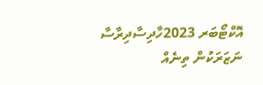އޮކްޓޯބަރ 2023ހާދިސާދިރާސާ ނަޒަރަކުން ތިނެއް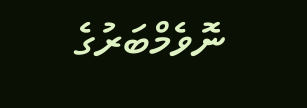ނޮވެމްބަރުގެ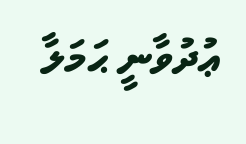ޢުދުވާނީ ޙަމަލާ